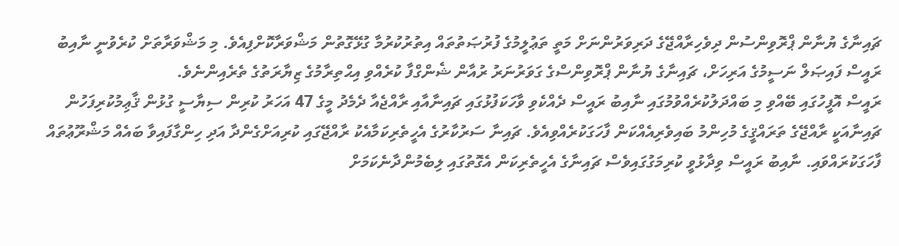ޗައިނާގެ ޔުނާން ޕްރޮވިންސުން ދިވެހިރާއްޖޭގެ ދަރިވަރުންނަށް މަތީ ތަޢުލީމުގެ ފުރުޞަތުތައް އިތުރުކުރުމާ ގުޅޭގޮތުން މަޝްވަރާކޮށްފިއެވެ. މި މަޝްވަރާތަށް ކުރެވުނީ ނާއިބު ރައީސް ފައިޞަލް ނަސީމުގެ އަރިހަށް، ޗައިނާގެ ޔުނާން ޕްރޮވިންސްގެ ގަވަރުނަރު ރުއާން ޝެންގްފާ ކުރެއްވި އިޙްތިރާމުގެ ޒިޔާރަތުގެ ތެރެއިންނެވެ.
ރައީސް އޮފީހުގައި ބޭއްވި މި ބައްދަލުކުރެއްވުމުގައި ނާއިބު ރައީސް ދެއްކެވި ވާހަކަފުޅުގައި ޗައިނާއާއި ރާއްޖެއާ ދެމެދު މީގެ 47 އަހަރު ކުރިން ސިޔާސީ ގުޅުން ޤާޢިމުކުރިފަހުން ޗައިނާއަކީ ރާއްޖޭގެ ތަރައްޤީގެ މުހިންމު ބައިވެރިއެއްކަން ފާހަގަކުރެއްވިއެވެ. ޗައިނާ ސަރުކާރުގެ އެހީތެރިކަމާއެކު ރާއްޖޭގައި ކުރިއަށްގެންދާ އަދި ހިންގާފައިވާ ބައެއް މަޝްރޫޢުތައް ފާހަގަކުރައްވައި. ނާއިބު ރައީސް ވިދާޅުވީ ކުރިމަގުގައިވެސް ޗައިނާގެ އެހީތެރިކަން އެގޮތުގައި ލިބެމުންދާނެކަމަށް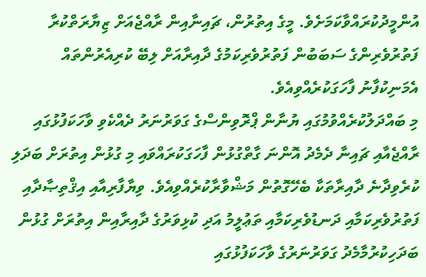އުންމީދުކުރައްވާކަމަށެވެ. މީގެ އިތުރުން، ޗައިނާއިން ރާއްޖެއަށް ޒިޔާރަތްކުރާ ފަތުރުވެރިންގެ ސަބަބުން ފަތުރުވެރިކަމުގެ ދާއިރާއަށް ލިބޭ ކުރިއެރުންތައް އެމަނިކުފާނު ފާހަގަކުރެއްވިއެވެ.
މި ބައްދަލުކުރެއްވުމުގައި ޔުނާން ޕްރޮވިންސްގެ ގަވަރުނަރު ދެއްކެވި ވާހަކަފުޅުގައި ރާއްޖެއާއި ޗައިނާ ދެމެދު އޮންނަ ގާތްގުޅުން ފާހަގަކުރައްވައި މި ގުޅުން އިތުރަށް ބަދަލި ކުރެވިދާނެ ދާއިރާތަކާ ބެހޭގޮތުން މަޝްވާރާކުރެއްވިއެވެ. ވިޔާފާރިއާއި އިޤްތިޞާދާއި ފަތުރުވެރިކަމާއި ދަނޑުވެރިކަމާއި ތަޢުލީމު އަދި ކުޅިވަރުގެ ދާއިރާއިން އިތުރަށް ގުޅުން ބަދަހިކުރުމާމެދު ގަވަރުނަރުގެ ވާހަކަފުޅުގައި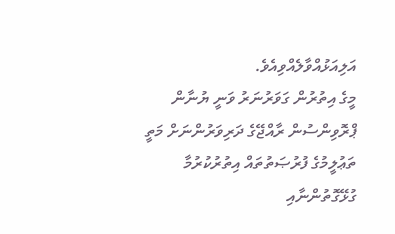އަލިއަޅުއްވާލެއްވިއެވެ.
މީގެ އިތުރުން ގަވަރުނަރު ވަނީ ޔުނާން ޕްރޮވިންސުން ރާއްޖޭގެ ދަރިވަރުންނަށް މަތީ ތަޢުލީމުގެ ފުރުޞަތުތައް އިތުރުކުރުމާ ގުޅޭގޮތުންނާއި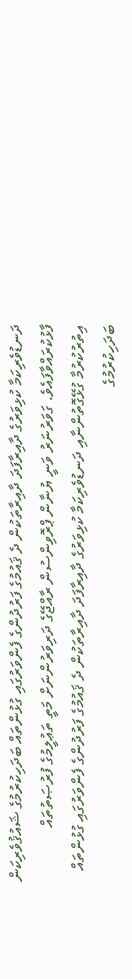ދަނޑުވެރިކަމާ ކުޅިވަރުގެ ދާއިރާފަދަ ދާއިރާތަކުން ދެ ޤައުމުގެ ފަރުދުންގެ ފެންވަރުގައި ގުޅުންތައް ބަދަހިކުރުމުގެ ޝައުޤުވެރިކަން ފާޅުކުރައްވާފައެވެ. ގަވަރުނަރު ވަނީ ޔުނާން ޕްރޮވިންސުން ރާއްޖޭގެ ދަރިވަރުންނަށް މަތީ ތަޢުލީމުގެ ފުރުޞަތުތައް އިތުރުކުރުމާ ގުޅޭގޮތުންނާއި ދަނޑުވެރިކަމާ ކުޅިވަރުގެ ދާއިރާފަދަ ދާއިރާތަކުން ދެ ޤައުމުގެ ފަރުދުންގެ ފެންވަރުގައި ގުޅުންތައް ބަދަހިކުރުމުގެ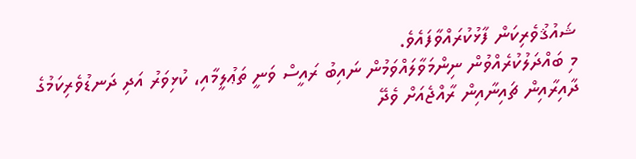ޝައުޤުވެރިކަން ފާޅުކުރައްވާފައެވެ.
މި ބައްދަލުކުރެއްވުން ނިންމަވާލައްވަމުން ނައިބު ރައީސް ވަނީ ތަޢުލީމާއި، ކުޅިވަރު އަދި ދަނޑުވެރިކަމުގެ ދާއިރާއިން ޗައިނާއިން ރާއްޖެއަށް ވެދޭ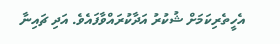އެހީތެރިކަމަށް ޝުކުރު އަދާކުރައްވާފައެވެ. އަދި ޗައިނާ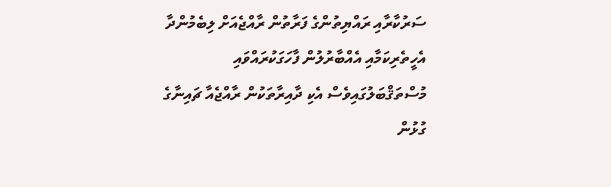ސަރުކާރާއި ރައްޔިތުންގެ ފަރާތުން ރާއްޖެއަށް ލިބެމުންދާ އެހީތެރިކަމާއި އެއްބާރުލުން ފާހަގަކުރައްވައި މުސްތަޤްބަލުގައިވެސް އެކި ދާއިރާތަކުން ރާއްޖެއާ ޗައިނާގެ ގުޅުން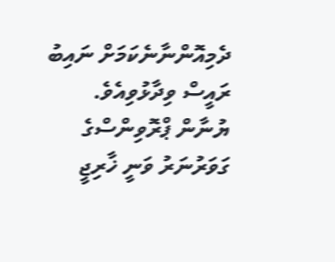ދެމިއޮންނާނެކަމަށް ނައިބު ރައީސް ވިދާޅުވިއެވެ.
ޔުނާން ޕްރޮވިންސްގެ ގަވަރުނަރު ވަނީ ޚާރިޖީ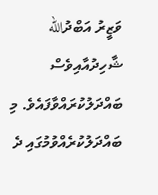ވަޒީރު އަބްދުالله ޝާހިދުއާއިވެސް ބައްދަލުކުރައްވާފައެވެ. މި ބައްދަލުކުރެއްވުމުގައި ދެ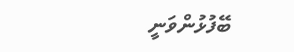ބޭފުޅުންވަނީ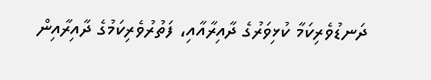ދަނޑުވެރިކަމާ ކުޅިވަރުގެ ދާއިރާއާއި، ފަތުރުވެރިކަމުގެ ދާއިރާއިން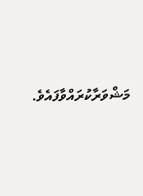މަޝްވަރާކުރައްވާފައެވެ.